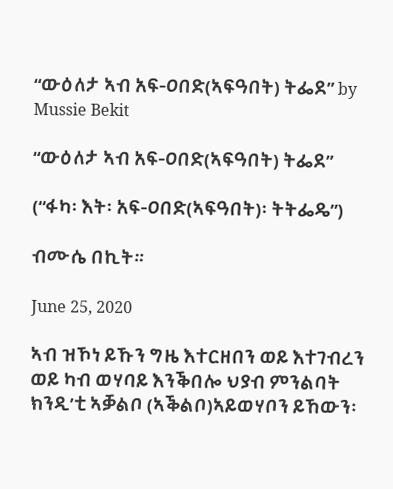“ውዕለታ ኣብ አፍ-ዐበድ(ኣፍዓበት) ትፌደ” by Mussie Bekit

“ውዕለታ ኣብ አፍ-ዐበድ(ኣፍዓበት) ትፌደ”

(“ፋካ፡ እት፡ አፍ-ዐበድ(ኣፍዓበት)፡ ትትፌዴ”)

ብሙሴ በኪት።

June 25, 2020

ኣብ ዝኾነ ይኹን ግዜ እተርዘበን ወይ እተገብረን ወይ ካብ ወሃባይ እንቕበሎ ህያብ ምንልባት ክንዲ’ቲ ኣቓልቦ (ኣቕልቦ)ኣይወሃቦን ይኸውን፡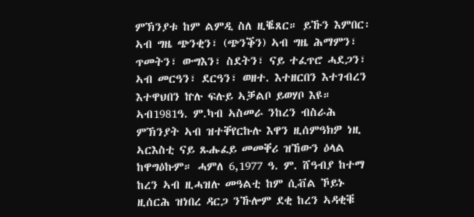ምኽንያቱ ከም ልምዲ ስለ ዚቘጸር። ይኹን እምበር፡ ኣብ ግዜ ጭንቂን፣ (ጭንቕን) ኣብ ግዜ ሕማምን፣ ጥመትን፣ ውግእን፣ ስደትን፣ ናይ ተፈጥሮ ሓደጋን፣ ኣብ መርዓን፣ ደርዓን፣ ወዘተ. እተዘርበን እተገብረን እተዋህበን ኵሉ ፍሉይ ኣቓልቦ ይወሃቦ እዩ። ኣብ1981ዓ. ም.ካብ ኣስመራ ንከረን ብስራሕ ምኽንያት ኣብ ዝተቐየርኩሉ እዋን ዚሰምዓክዎ ነዚ ኣርእስቲ ናይ ጹሑፈይ መመቐሪ ዝኸውን ዕላል ከዋግዕኩም። ሓምለ 6,1977 ዓ. ም. ሸዓብያ ከተማ ከረን ኣብ ዚሓዝሉ መዓልቲ ከም ሲቭል ኾይኑ ዚሰርሕ ዝነበረ ዳርጋ ንኹሎም ደቂ ከረን ኣዳቂቑ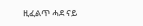ዚፈልጥ ሓደ ናይ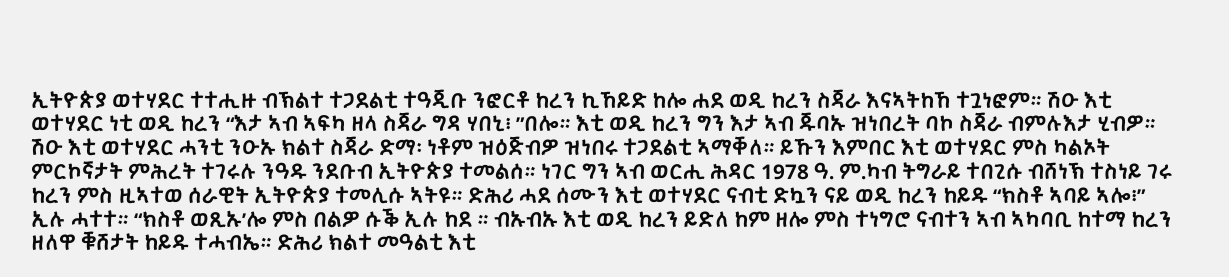ኢትዮጵያ ወተሃደር ተተሒዙ ብኽልተ ተጋደልቲ ተዓጂቡ ንፎርቶ ከረን ኪኸይድ ከሎ ሐደ ወዲ ከረን ስጃራ እናኣትከኸ ተጓነፎም። ሽዑ እቲ ወተሃደር ነቲ ወዲ ከረን “እታ ኣብ ኣፍካ ዘላ ስጃራ ግዳ ሃበኒ፧ ”በሎ። እቲ ወዲ ከረን ግን እታ ኣብ ጁባኡ ዝነበረት ባኮ ስጃራ ብምሉእታ ሂብዎ። ሽዑ እቲ ወተሃደር ሓንቲ ንዑኡ ክልተ ስጃራ ድማ፡ ነቶም ዝዕጅብዎ ዝነበሩ ተጋደልቲ ኣማቐለ። ይኹን እምበር እቲ ወተሃደር ምስ ካልኦት ምርኮኛታት ምሕረት ተገሩሉ ንዓዱ ንደቡብ ኢትዮጵያ ተመልሰ። ነገር ግን ኣብ ወርሒ ሕዳር 1978 ዓ. ም.ካብ ትግራይ ተበጊሱ ብሸነኽ ተስነይ ገሩ ከረን ምስ ዚኣተወ ሰራዊት ኢትዮጵያ ተመሊሱ ኣትዩ። ድሕሪ ሓደ ሰሙን እቲ ወተሃደር ናብቲ ድኳን ናይ ወዲ ከረን ከይዱ “ክስቶ ኣባይ ኣሎ፧” ኢሉ ሓተተ። “ክስቶ ወጺኡ’ሎ ምስ በልዎ ሱቕ ኢሉ ከደ ። ብኡብኡ እቲ ወዲ ከረን ይድለ ከም ዘሎ ምስ ተነግሮ ናብተን ኣብ ኣካባቢ ከተማ ከረን ዘለዋ ቑሸታት ከይዱ ተሓብኤ። ድሕሪ ክልተ መዓልቲ እቲ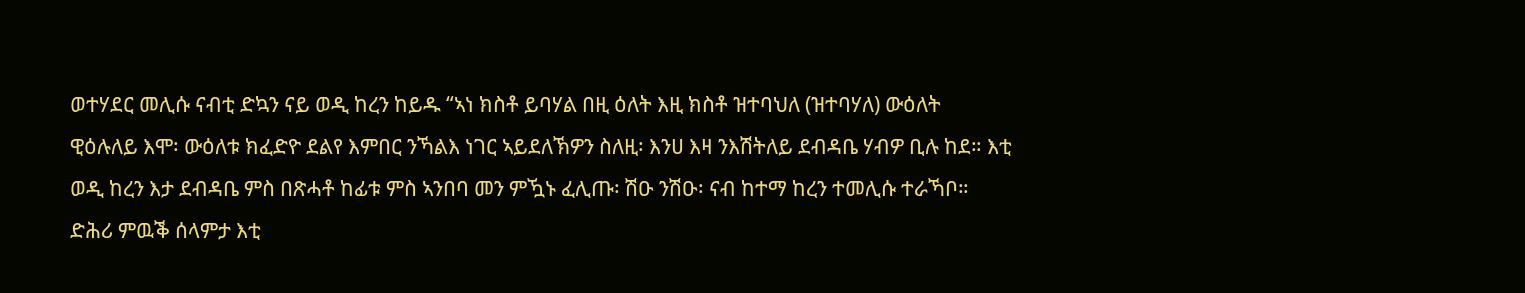ወተሃደር መሊሱ ናብቲ ድኳን ናይ ወዲ ከረን ከይዱ “ኣነ ክስቶ ይባሃል በዚ ዕለት እዚ ክስቶ ዝተባህለ (ዝተባሃለ) ውዕለት ዊዕሉለይ እሞ፡ ውዕለቱ ክፈድዮ ደልየ እምበር ንኻልእ ነገር ኣይደለኽዎን ስለዚ፡ እንሀ እዛ ንእሽትለይ ደብዳቤ ሃብዎ ቢሉ ከደ። እቲ ወዲ ከረን እታ ደብዳቤ ምስ በጽሓቶ ከፊቱ ምስ ኣንበባ መን ምዃኑ ፈሊጡ፡ ሽዑ ንሽዑ፡ ናብ ከተማ ከረን ተመሊሱ ተራኻቦ። ድሕሪ ምዉቕ ሰላምታ እቲ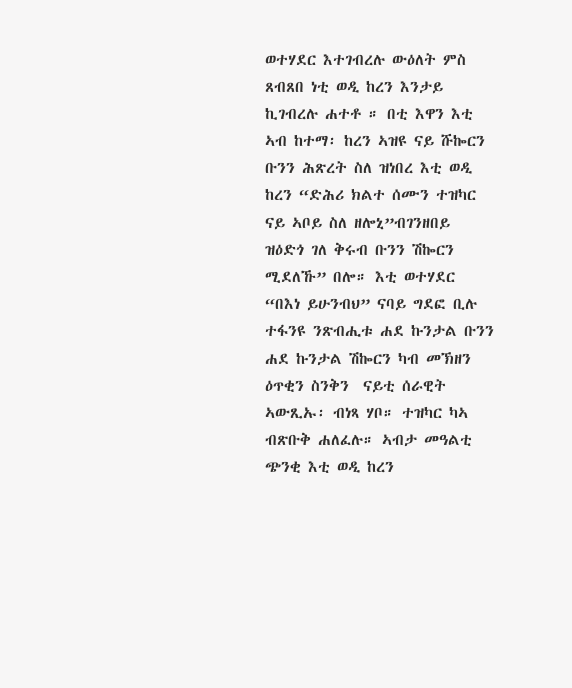ወተሃደር እተገብረሉ ውዕለት ምስ ጸብጸበ ነቲ ወዲ ከረን እንታይ ኪገብረሉ ሐተቶ ። በቲ እዋን እቲ ኣብ ከተማ፡ ከረን ኣዝዩ ናይ ሹኰርን ቡንን ሕጽረት ስለ ዝነበረ እቲ ወዲ ከረን “ድሕሪ ክልተ ሰሙን ተዝካር ናይ ኣቦይ ስለ ዘሎኒ”ብገንዘበይ ዝዕድጎ ገለ ቅሩብ ቡንን ሽኰርን ሚደለኹ” በሎ። እቲ ወተሃደር “በእነ ይሁንብህ” ናባይ ግደፎ ቢሉ ተፋንዩ ንጽብሒቱ ሐደ ኩንታል ቡንን ሐደ ኩንታል ሽኰርን ካብ መኽዘን ዕጥቂን ስንቅን  ናይቲ ሰራዊት ኣውጺኡ፡ ብነጻ ሃቦ። ተዝካር ካኣ ብጽቡቅ ሐለፈሉ። ኣብታ መዓልቲ ጭንቂ እቲ ወዲ ከረን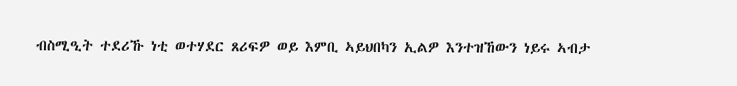ብስሚዒት ተደሪኹ ነቲ ወተሃደር ጸሪፍዎ ወይ እምቢ ኣይህበካን ኢልዎ እንተዝኸውን ነይሩ ኣብታ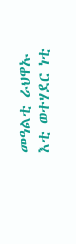መዓልቲ ራህዋኡ እቲ ወተሃደር ነቲ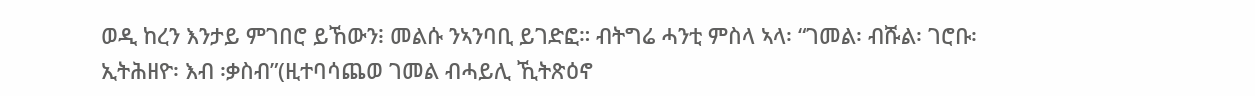ወዲ ከረን እንታይ ምገበሮ ይኸውን፧ መልሱ ንኣንባቢ ይገድፎ። ብትግሬ ሓንቲ ምስላ ኣላ፡ “ገመል፡ ብሹል፡ ገሮቡ፡ ኢትሕዘዮ፡ እብ ፡ቃስብ”(ዚተባሳጨወ ገመል ብሓይሊ ኺትጽዕኖ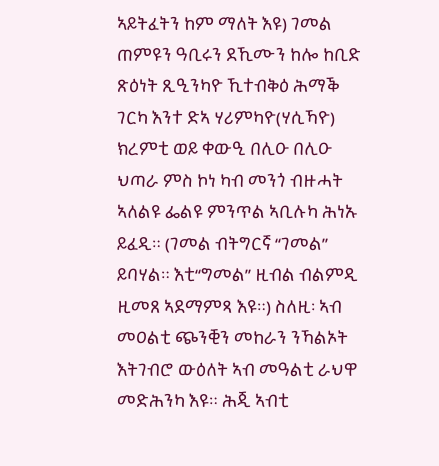ኣይትፈትን ከም ማለት እዩ) ገመል ጠምዩን ዓቢሩን ደኺሙን ከሎ ከቢድ ጽዕነት ጺዒንካዮ ኺተብቅዕ ሕማቕ ገርካ እንተ ድኣ ሃሪምካዮ(ሃሲኻዮ) ክረምቲ ወይ ቀውዒ በሊዑ በሊዑ ህጣራ ምስ ኮነ ካብ መንጎ ብዙሓት ኣለልዩ ፌልዩ ምንጥል ኣቢሉካ ሕነኡ ይፈዲ። (ገመል ብትግርኛ “ገመል” ይባሃል። እቲ“ግመል” ዚብል ብልምዲ ዚመጸ ኣደማምጻ እዩ።) ስለዚ፡ ኣብ መዐልቲ ጭንቒን መከራን ንኻልኦት እትገብሮ ውዕለት ኣብ መዓልቲ ራህዋ መድሕንካ እዩ። ሕጂ ኣብቲ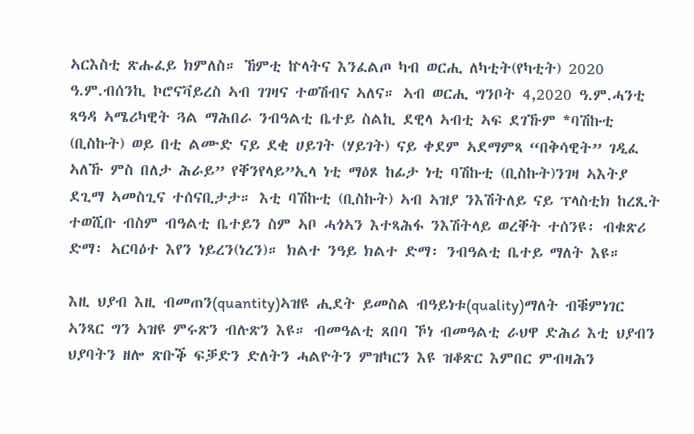ኣርእስቲ ጽሑፈይ ክምለስ። ኸምቲ ኵላትና እንፈልጦ ካብ ወርሒ ለካቲት(የካቲት) 2020 ዓ.ም.ብሰንኪ ኮሮናቫይረስ ኣብ ገገዛና ተወሽብና ኣለና። ኣብ ወርሒ ግንቦት 4,2020 ዓ.ም.ሓንቲ ጻዓዳ ኣሜሪካዊት ጓል ማሕበራ ንብዓልቲ ቤተይ ስልኪ ደዊላ ኣብቲ ኣፍ ደገኹም *ባሽኩቲ (ቢስኩት) ወይ በቲ ልሙድ ናይ ደቂ ሀይገት (ሃይገት) ናይ ቀደም ኣደማምጻ “በቅሳዊት” ገዲፈ ኣለኹ ምስ በለታ ሕራይ” የቐንየላይ”ኢላ ነቲ ማዕጾ ከፊታ ነቲ ባሽኩቲ (ቢስኩት)ንገዛ ኣእትያ ደጊማ ኣመስጊና ተሰናቢታታ። እቲ ባሽኩቲ (ቢስኩት) ኣብ ኣዝያ ንእሽትለይ ናይ ፕላስቲክ ከረጺት ተወሺቡ ብስም ብዓልቲ ቤተይን ስም ኣቦ ሓጎኣን እተጻሕፋ ንእሽትላይ ወረቐት ተሰንዩ፡ ብቁጽሪ ድማ፡ ኣርባዕተ እየን ነይረን(ነረን)። ክልተ ንዓይ ክልተ ድማ፡ ንብዓልቲ ቤተይ ማለት እዩ።

እዚ ህያብ እዚ ብመጠን(quantity)ኣዝዩ ሒደት ይመስል ብዓይነቱ(quality)ማለት ብቑምነገር ኣንጻር ግን ኣዝዩ ምሩጽን ብሉጽን እዩ። ብመዓልቲ ጸበባ ኾነ ብመዓልቲ ራህዋ ድሕሪ እቲ ህያብን ህያባትን ዘሎ ጽቡቕ ፍቓድን ድለትን ሓልዮትን ምዝካርን እዩ ዝቆጽር እምበር ምብዛሕን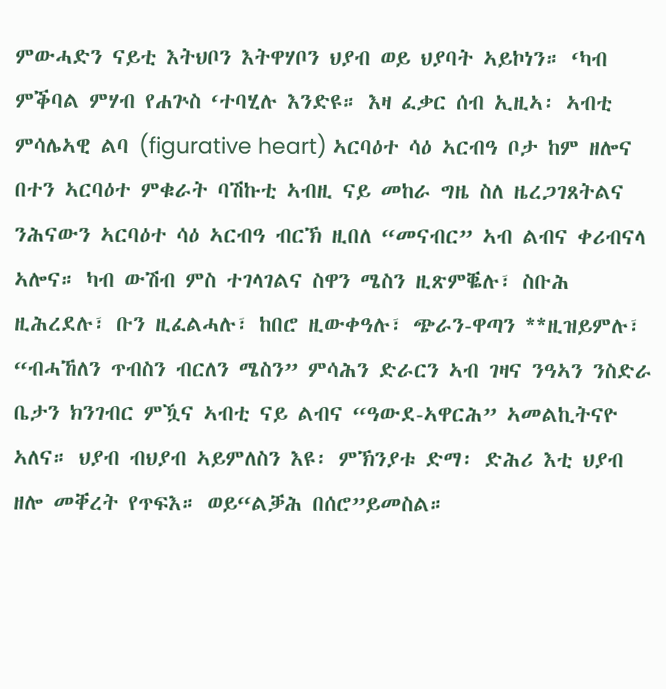ምውሓድን ናይቲ እትህቦን እትዋሃቦን ህያብ ወይ ህያባት ኣይኮነን። ‘ካብ ምቕባል ምሃብ የሐጕስ ‘ተባሂሉ እንድዩ። እዛ ፈቃር ሰብ ኢዚኣ፡ ኣብቲ ምሳሌኣዊ ልባ (figurative heart) ኣርባዕተ ሳዕ ኣርብዓ ቦታ ከም ዘሎና በተን ኣርባዕተ ምቁራት ባሽኩቲ ኣብዚ ናይ መከራ ግዜ ስለ ዜረጋገጸትልና ንሕናውን ኣርባዕተ ሳዕ ኣርብዓ ብርኽ ዚበለ “መናብር” ኣብ ልብና ቀሪብናላ ኣሎና። ካብ ውሽብ ምስ ተገላገልና ስዋን ሜስን ዚጽምቘሉ፣ ስቡሕ ዚሕረደሉ፣ ቡን ዚፈልሓሉ፣ ከበሮ ዚውቀዓሉ፣ ጭራን-ዋጣን **ዚዝይምሉ፣ “ብሓኸለን ጥብስን ብርለን ሜስን” ምሳሕን ድራርን ኣብ ገዛና ንዓኣን ንስድራ ቤታን ክንገብር ምዃና ኣብቲ ናይ ልብና “ዓውደ-ኣዋርሕ” ኣመልኪትናዮ ኣለና። ህያብ ብህያብ ኣይምለስን እዩ፡ ምኽንያቱ ድማ፡ ድሕሪ እቲ ህያብ ዘሎ መቐረት የጥፍእ። ወይ“ልቓሕ በሰሮ”ይመስል።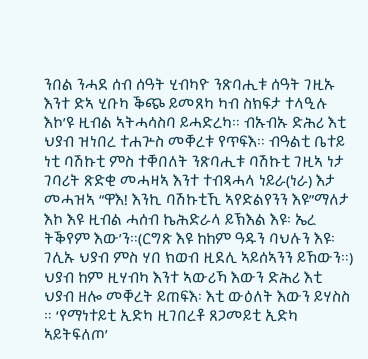ንበል ንሓደ ሰብ ሰዓት ሂብካዮ ንጽባሒቱ ሰዓት ገዚኡ እንተ ድኣ ሂቡካ ቕጭ ይመጸካ ካብ ስክፍታ ተላዒሉ እኮ’ዩ ዚብል ኣትሓሳስባ ይሓድረካ። ብኡብኡ ድሕሪ እቲ ህያብ ዝነበረ ተሐጕስ መቐረቱ የጥፍእ። ብዓልቲ ቤተይ ነቲ ባሽኩቲ ምስ ተቐበለት ንጽባሒቱ ባሽኩቲ ገዚኣ ነታ ገባሪት ጽድቂ መሓዛኣ እንተ ተብጻሓላ ነይራ(ነራ) እታ መሓዝኣ “ዋእ! እንኪ ባሽኩቲኺ ኣየድልየንን እዩ”ማለታ እኮ እዩ ዚብል ሓሰብ ኬሕድራላ ይኽእል እዩ፡ ኤረ ትቕየም እው’ን።(ርግጽ እዩ ከከም ዓዱን ባህሉን እዩ፡ገሊኡ ህያብ ምስ ሃበ ክወብ ዚደሊ ኣይሰኣንን ይኸውን።)  ህያብ ከም ዚሃብካ እንተ ኣውሪኻ እውን ድሕሪ እቲ ህያብ ዘሎ መቐረት ይጠፍእ፡ እቲ ውዕለት እውን ይሃስስ ። ‘የማነተይቲ ኢድካ ዚገበረቶ ጸጋመይቲ ኢድካ ኣይትፍለጦ’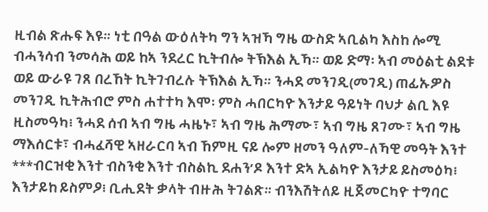ዚብል ጽሑፍ እዩ። ነቲ በዓል ውዕለትካ ግን ኣዝኻ ግዜ ውስድ ኣቢልካ እስከ ሎሚ ብሓንሳብ ንመሳሕ ወይ ከኣ ንደረር ኪትብሎ ትኽእል ኢኻ። ወይ ድማ፡ ኣብ መዕልቲ ልደቱ ወይ ውራዩ ገጸ በረኸት ኪትገብረሉ ትኽእል ኢኻ። ንሓደ መንገዲ(መገዲ) ጠፊኡዎስ መንገዲ ኪትሕብሮ ምስ ሐተተካ እሞ፡ ምስ ሓበርካዮ እንታይ ዓይነት ባህታ ልቢ እዩ ዚስመዓካ፧ ንሓደ ሰብ ኣብ ግዜ ሓዜኑ፣ ኣብ ግዜ ሕማሙ፣ ኣብ ግዜ ጸገሙ፣ ኣብ ግዜ ማእሰርቱ፣ ብሓፈሻዊ ኣዘራርባ ኣብ ኸምዚ ናይ ሎም ዘመን ዓለም-ለኻዊ መዓት እንተ ***ብርዝቂ እንተ ብስንቂ እንተ ብስልኪ ደሐን’ዶ እንተ ድኣ ኢልካዮ እንታይ ይስመዕካ፧ እንታይከ ይስምዖ፧ ቢሒደት ቃላት ብዙሕ ትገልጽ። ብንእሽትለይ ዚጀመርካዮ ተግባር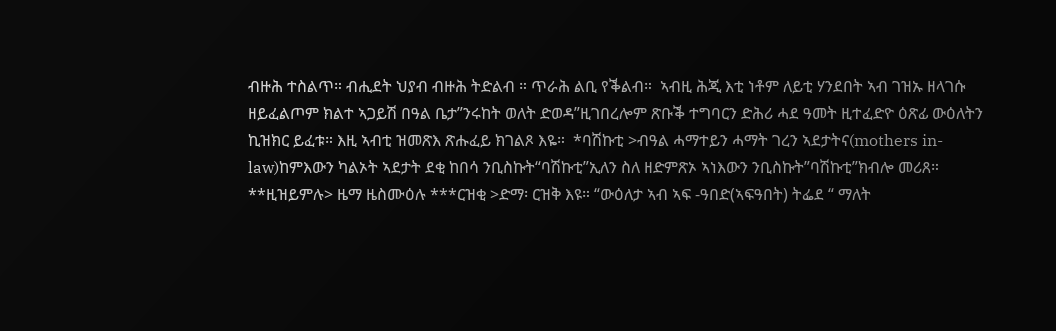ብዙሕ ተስልጥ። ብሒደት ህያብ ብዙሕ ትድልብ ። ጥራሕ ልቢ የቕልብ።  ኣብዚ ሕጂ እቲ ነቶም ለይቲ ሃንደበት ኣብ ገዝኡ ዘላገሱ ዘይፈልጦም ክልተ ኣጋይሽ በዓል ቤታ”ንሩከት ወለት ድወዳ”ዚገበረሎም ጽቡቕ ተግባርን ድሕሪ ሓደ ዓመት ዚተፈድዮ ዕጽፊ ውዕለትን ኪዝክር ይፈቱ። እዚ ኣብቲ ዝመጽእ ጽሑፈይ ክገልጾ እዬ።  *ባሽኩቲ >ብዓል ሓማተይን ሓማት ገረን ኣደታትና(mothers in-law)ከምእውን ካልኦት ኣደታት ደቂ ከበሳ ንቢስኩት“ባሽኩቲ”ኢለን ስለ ዘድምጽኦ ኣነእውን ንቢስኩት”ባሽኩቲ”ክብሎ መሪጸ። **ዚዝይምሉ> ዜማ ዜስሙዕሉ ***ርዝቂ >ድማ፡ ርዝቅ እዩ። “ውዕለታ ኣብ ኣፍ -ዓበድ(ኣፍዓበት) ትፌደ “ ማለት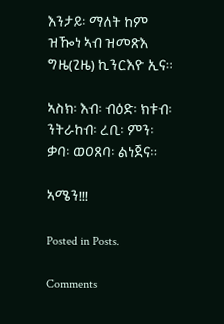እንታይ፡ ማለት ከም ዝዀነ ኣብ ዝመጽእ ግዜ(ጊዜ) ኪንርእዮ ኢና።

ኣስክ፡ እብ፡ ብዕድ፡ ክቱብ፡ ንትራከብ፡ ረቢ፡ ምን፡ ቃባ፡ ወዐጸባ፡ ልነጀና።

ኣሜን!!!

Posted in Posts.

Comments